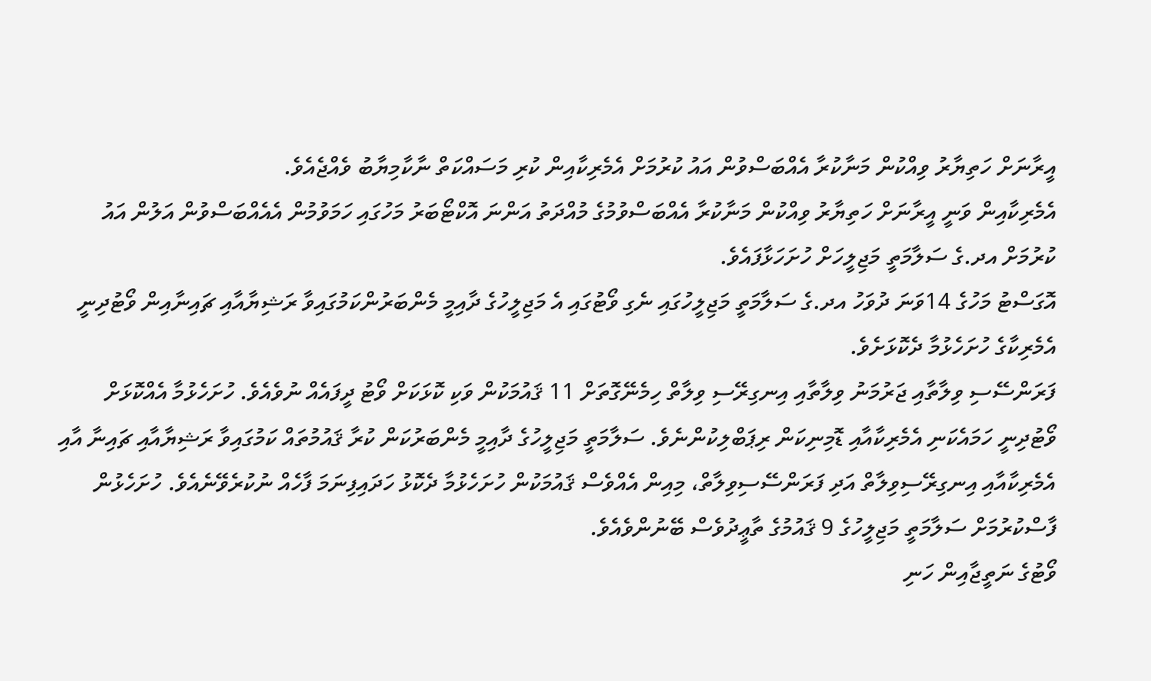އީރާނަށް ހަތިޔާރު ވިއްކުން މަނާކުރާ އެއްބަސްވުން އައު ކުރުމަށް އެމެރިކާއިން ކުރި މަސައްކަތް ނާކާމިޔާބު ވެއްޖެއެވެ.
އެމެރިކާއިން ވަނީ އީރާނަށް ހަތިޔާރު ވިއްކުން މަނާކުރާ އެއްބަސްވުމުގެ މުއްދަތު އަންނަ އޮކްޓޯބަރު މަހުގައި ހަމަވުމުން އެއެއްބަސްވުން އަލުން އައު ކުރުމަށް އދ.ގެ ސަލާމަތީ މަޖިލީހަށް ހުށަހަޅާފައެވެ.
އޮގަސްޓު މަހުގެ 14ވަނަ ދުވަހު އދ.ގެ ސަލާމަތީ މަޖިލީހުގައި ނެގި ވޯޓުގައި އެ މަޖިލީހުގެ ދާއިމީ މެންބަރުންކަމުގައިވާ ރަޝިޔާއާއި ޗައިނާއިން ވޯޓުދިނީ އެމެރިކާގެ ހުށަހެޅުމާ ދެކޮޅަށެވެ.
ފަރަންސޭސި ވިލާތާއި ޖަރުމަނު ވިލާތާއި އިނގިރޭސި ވިލާތް ހިމެނޭގޮތަށް 11 ޤައުމަކުން ވަކި ކޮޅަކަށް ވޯޓު ދީފައެއް ނުވެއެވެ. ހުށަހެޅުމާ އެއްކޮޅަށް ވޯޓުދިނީ ހަމައެކަނި އެމެރިކާއާއި ޑޮމިނިކަން ރިޕަބްލިކުންނެވެ. ސަލާމަތީ މަޖިލީހުގެ ދާއިމީ މެންބަރުކަން ކުރާ ޤައުމުތައް ކަމުގައިވާ ރަޝިޔާއާއި ޗައިނާ އާއި އެމެރިކާއާއި އިނގިރޭސިވިލާތް އަދި ފަރަންސޭސިވިލާތް، މިއިން އެއްވެސް ޤައުމަކުން ހުށަހެޅުމާ ދެކޮޅު ހަދައިފިނަމަ ފާހެއް ނުކުރެވޭނެއެވެ. ހުށަހެޅުން ފާސްކުރުމަށް ސަލާމަތީ މަޖިލީހުގެ 9 ޤައުމުގެ ތާޢީދުވެސް ބޭނުންވެއެވެ.
ވޯޓުގެ ނަތީޖާއިން ހަނި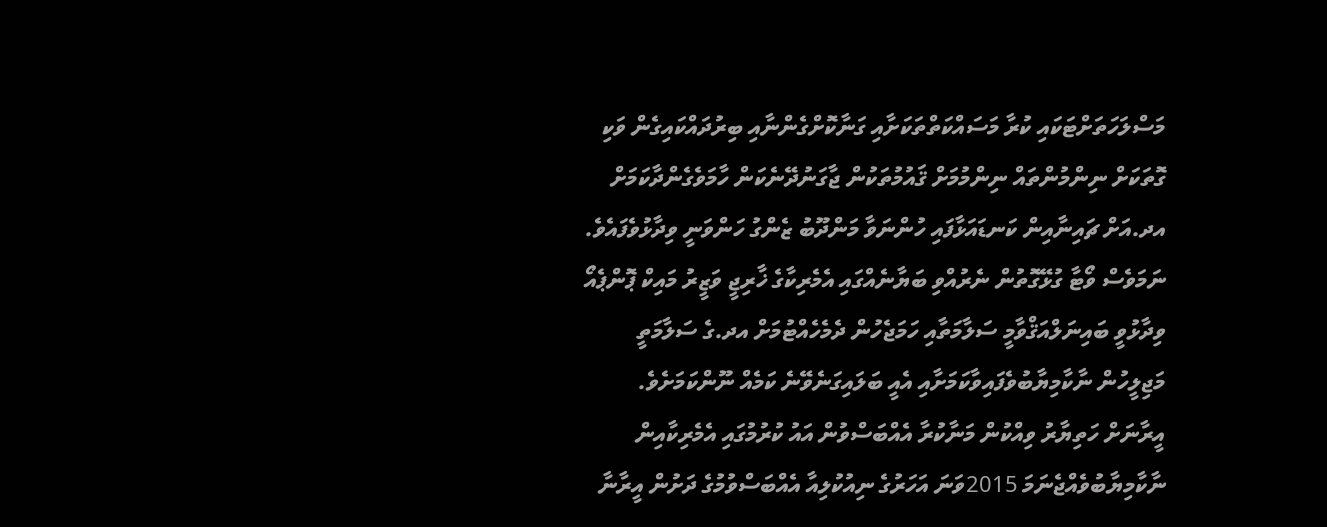މަސްލަހަތަށްޓަކައި ކުރާ މަސައްކަތްތަކަށާއި ގަނާކޮށްގެންނާއި ބިރުދައްކައިގެން ވަކި ގޮތަކަށް ނިންމުންތައް ނިންމުމަށް ޤައުމުތަކުން ޖާގަނުދޭނެކަން ހާމަވެގެންދާކަމަށް އދ.އަށް ޗައިނާއިން ކަނޑައަޅާފައި ހުންނަވާ މަންދޫބު ޒެންގު ހަންވަނީ ވިދާޅުވެފައެވެ. ނަމަވެސް ވޯޓާ ގުޅޭގޮތުން ނެރުއްވި ބަޔާނެއްގައި އެމެރިކާގެ ޚާރިޖީ ވަޒީރު މައިކް ޕޮންޕެއޯ ވިދާޅުވީ ބައިނަލްއަޤްވާމީ ސަލާމަތާއި ހަމަޖެހުން ދެމެހެއްޓުމަށް އދ.ގެ ސަލާމަތީ މަޖިލީހުން ނާކާމިޔާބުވެފައިވާކަމަށާއި އެއީ ބަލައިގަނެވޭނެ ކަމެއް ނޫންކަމަށެވެ.
އީރާނަށް ހަތިޔާރު ވިއްކުން މަނާކުރާ އެއްބަސްވުން އައު ކުރުމުގައި އެމެރިކާއިން ނާކާމިޔާބުވެއްޖެނަމަ 2015ވަނަ އަހަރުގެ ނިއުކުލިއާ އެއްބަސްވުމުގެ ދަށުން އީރާނާ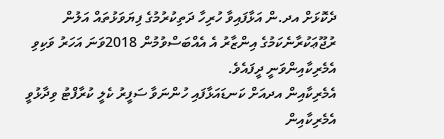ދެކޮޅަށް އދ.ން އަޅާފައިވާ ހުރިހާ ދަތިކުރުމުގެ ފިޔަވަޅުތައް އަލުން ރުޖޫޢަކުރާނެކަމުގެ އިންޒާރު އެ އެއްބަސްވުމުން 2018ވަނަ އަހަރު ވަކިވި އެމެރިކާއިންވަނީ ދީފައެވެ.
އެމެރިކާއިން އދއަށް ކަނޑައަޅާފައި ހުންނަވާ ސަފީރު ކެލީ ކުރާފްޓު ވިދާޅުވީ އެމެރިކާއިން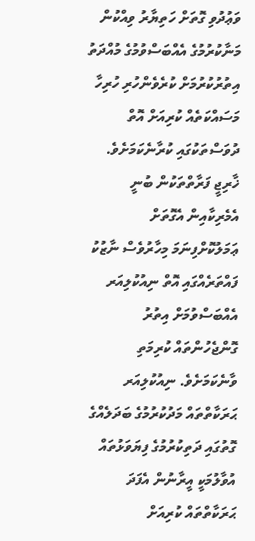ވަޢުދުވި ގޮތަށް ހަތިޔާރު ވިއްކުން މަނާކުރުމުގެ އެއްބަސްވުމުގެ މުއްދަތު އިތުރުކުރުމަށް ކުރެވެންހުރި ހުރިހާ މަސައްކަތެއް ކުރިއަށް އޮތް ދުވަސްތަކުގައި ކުރާނެކަމަށެވެ.
ޚާރިޖީ ފަރާތްތަކުން ބުނީ އެމެރިކާއިން އެގޮތަށް ޢަމަލުކޮށްފިނަމަ މިހާރުވެސް ނާޒުކު ފައްތަރެއްގައި އޮތް ނިއުކުލިއަރ އެއްބަސްވުމަށް އިތުރު ގޮންޖެހުންތައް ކުރިމަތި ވާނެކަމަށެވެ. ނިއުކުލިއަރ ޙަރަކާތްތައް މަދުކުރުމުގެ ބަދަލެއްގެ ގޮތުގައި ދަތިކުރުމުގެ ފިޔަވަޅުތައް އުވާލުމަކީ އީރާނުން އެފަދަ ޙަރަކާތްތައް ކުރިއަށް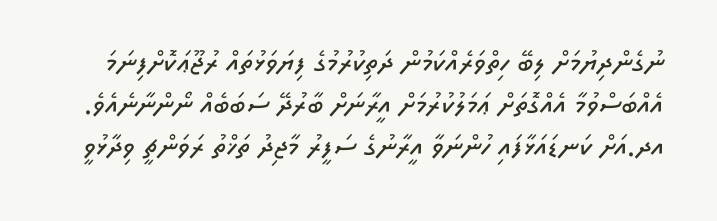ނުގެންދިޔުމަށް ލިބޭ ހިތްވަރެއްކަމުން ދަތިކުރުމުގެ ފިޔަވަޅުތައް ރުޖޫޢަކޮށްފިނަމަ އެއްބަސްވުމާ އެއްގޮތަށް ޢަމަލުކުރުމަށް އީރާނަށް ބާރުދޭ ސަބަބެއް ނޯންނާނެއެވެ.
އދ.އަށް ކަނޑައަޅާފައި ހުންނަވާ އީރާނުގެ ސަފީރު މާޖިދު ތަޚްތު ރަވަންޗީ ވިދާޅުވީ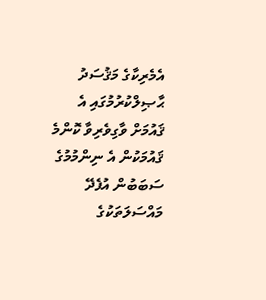އެމެރިކާގެ މަޤުސަދު ޙާޞިލްކުރުމުގައި އެ ޤައުމަށް ވާގިވެރިވާ ކޮންމެ ޤައުމަކުން އެ ނިންމުމުގެ ސަބަބުން އުފެދޭ މައްސަލަތަކުގެ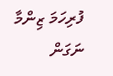ފުރިހަމަ ޒިންމާ ނަގަން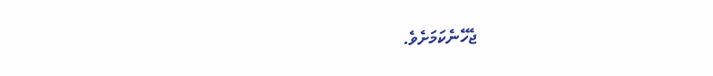ޖެހޭނެކަމަށެވެ.